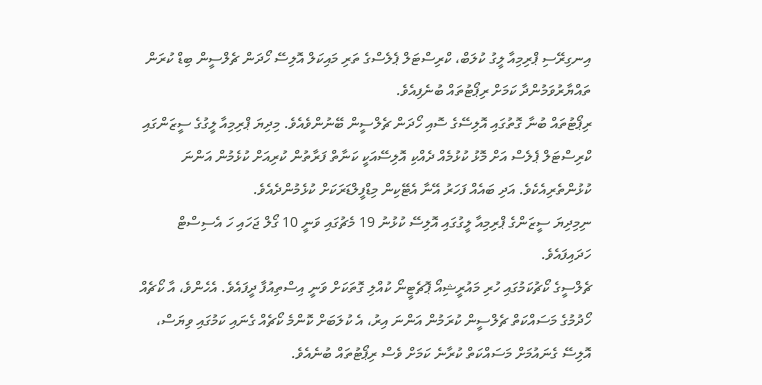އިނގިރޭސި ޕްރިމިއާ ލީގު ކުލަބް، ކްރިސްޓަލް ޕެލެސްގެ ތަރި މައިކަލް އޮލިސޭ ހޯދަން ޗެލްސީން ބިޑް ކުރަން ތައްޔާރުވަމުންދާ ކަމަށް ރިޕޯޓުތައް ބުނެފިއެވެ.
ރިޕޯޓުތައް ބުނާ ގޮތުގައި އޮލިސޭގެ ސޮއި ހޯދަން ޗެލްސީން ބޭނުންވެއެވެ. މިދިޔަ ޕްރިމިއާ ލީގުގެ ސީޒަންގައި ކްރިސްޓަލް ޕެލެސް އަށް މޮޅު ކުޅުމެއް ދެއްކި އޮލިސޭއަކީ ކަނާތް ފަރާތުން ކުރިއަށް ކުޅެމުން އަންނަ ކުޅުންތެރިއެކެވެ. އަދި ބައެއް ފަހަރު އޭނާ އެޓޭކިން މިޑްފީލްޑަރަކަށް ކުޅެމުންދެއެވެ.
ނިމިދިޔަ ސީޒަންގެ ޕްރިމިއާ ލީގުގައި އޮލިސޭ ކުޅުނު 19 މެޗުގައި ވަނީ 10 ގޯލް ޖަހައި ހަ އެސިސްޓް ހަދައިފައެވެ.
ޗެލްސީގެ ކޯޗުކަމުގައި ހުރި މައުރީޝިއޯ ޕޮޗެޓީނޯ ކުއްލި ގޮތަކަށް ވަނީ އިސްތިއުފާ ދީފައެވެ. އެހެންވެ، އާ ކޯޗެއް ހޯދުމުގެ މަސައްކަތް ޗެލްސީން ކުރަމުން އަންނަ އިރު، އެ ކުލަބަށް ކޮންމެ ކޯޗެއް ގެނައި ކަމުގައި ވިޔަސް، އޮލިސޭ ގެނައުމަށް މަސައްކަތް ކުރާނެ ކަމަށް ވެސް ރިޕޯޓުތައް ބުނެއެވެ.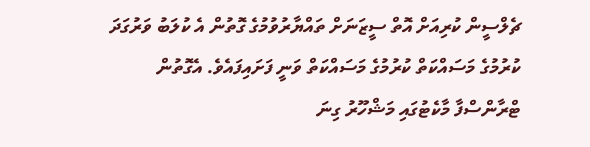ޗެލްސީން ކުރިއަށް އޮތް ސީޒަނަށް ތައްޔާރުވުމުގެ ގޮތުން އެ ކުލަބު ވަރުގަދަ ކުރުމުގެ މަސައްކަތް ކުރުމުގެ މަސައްކަތް ވަނީ ފަށައިފައެވެ. އެގޮތުން ޓްރާންސްފާ މާކެޓުގައި މަޝްހޫރު ގިނަ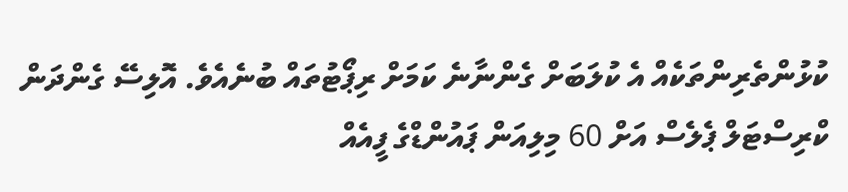ކުޅުންތެރިންތަކެއް އެ ކުލަބަށް ގެންނާނެ ކަމަށް ރިޕޯޓުތައް ބުނެއެވެ. އޮލިސޭ ގެންދަން ކްރިސްޓަލް ޕެލެސް އަށް 60 މިލިއަން ޕައުންޑްގެ ފީއެއް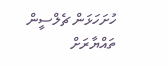ހުށަހަޅަން ޗެލްސީން ތައްޔާރަށް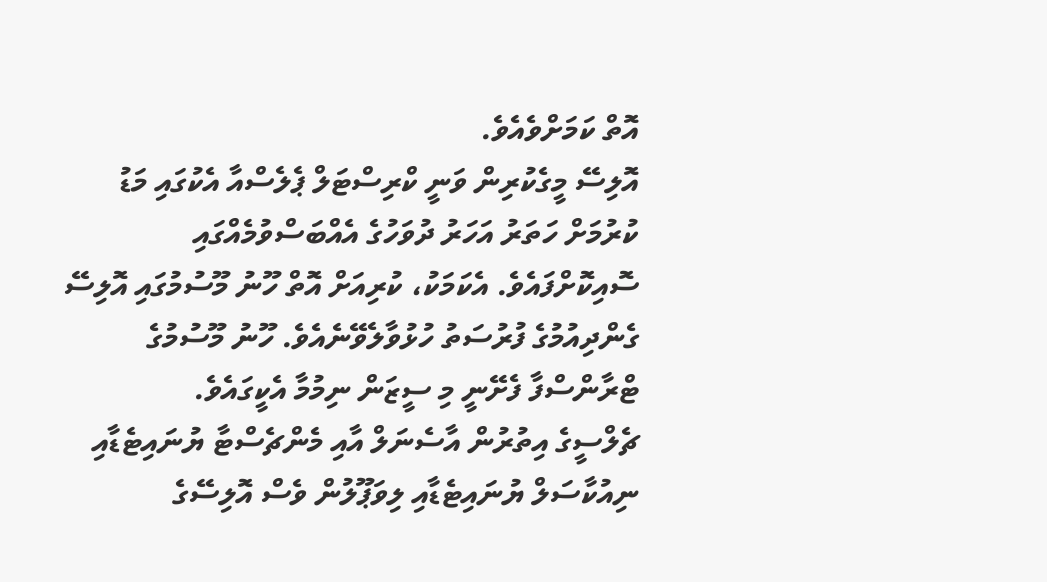އޮތް ކަމަށްވެއެވެ.
އޮލިސޭ މީގެކުރިން ވަނީ ކްރިސްޓަލް ޕެލެސްއާ އެކުގައި މަޑު ކުރުމަށް ހަތަރު އަހަރު ދުވަހުގެ އެއްބަސްވުމެއްގައި ސޮއިކޮށްފައެވެ. އެކަމަކު، ކުރިއަށް އޮތް ހޫނު މޫސުމުގައި އޮލިސޭ ގެންދިއުމުގެ ފުރުސަތު ހުޅުވާލެވޭނެއެވެ. ހޫނު މޫސުމުގެ ޓްރާންސްފާ ފެށޭނީ މި ސީޒަން ނިމުމާ އެކީގައެވެ.
ޗެލްސީގެ އިތުރުން އާސެނަލް އާއި މެންޗެސްޓާ ޔުނައިޓެޑާއި ނިއުކާސަލް ޔުނައިޓެޑާއި ލިވަޕޫލުން ވެސް އޮލިސޭގެ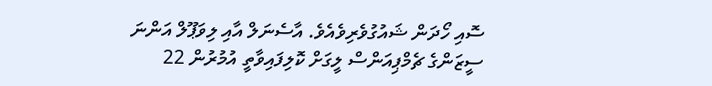ސޮއި ހޯދަން ޝައުގުވެރިވެއެވެ. އާސެނަލް އާއި ލިވަޕޫލް އަންނަ ސީޒަންގެ ޗެމްޕިއަންސް ލީގަށް ކޮލިފައިވާތީ އުމުރުން 22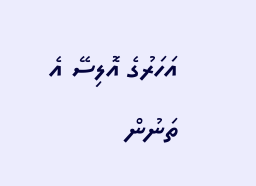އަހަރުގެ އޮލިސޭ އެ ތަނުން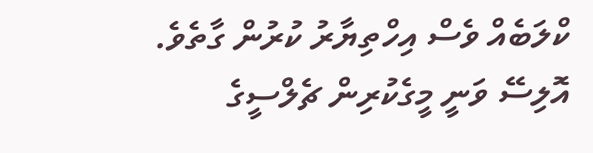ކްލަބެއް ވެސް އިހްތިޔާރު ކުރުން ގާތެވެ.
އޮލިސޭ ވަނީ މީގެކުރިން ޗެލްސީގެ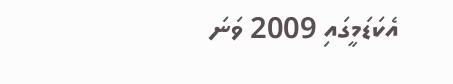އެކަޑަމީގައި 2009 ވަނަ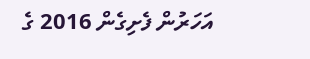އަހަރުން ފެށިގެން 2016 ގެ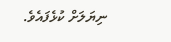ނިޔަލަށް ކުޅެފައެވެ.